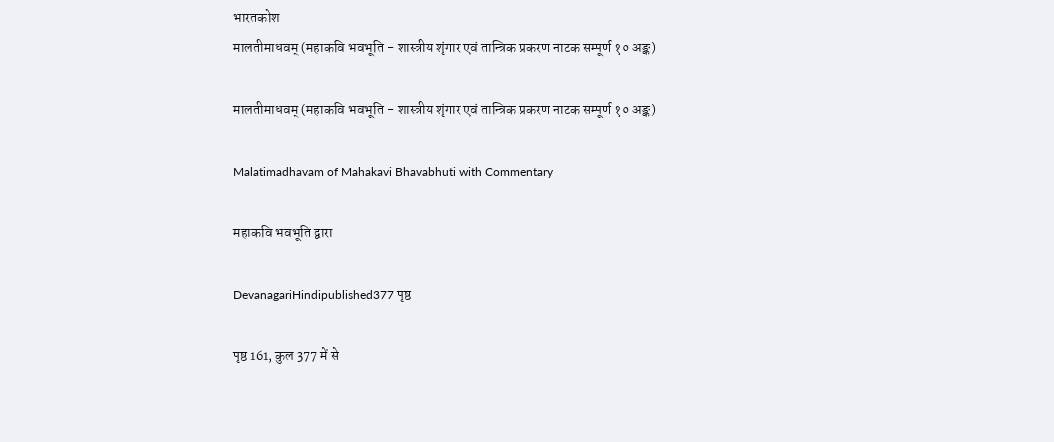भारतकोश
मालतीमाधवम् (महाकवि भवभूति - शास्त्रीय शृंगार एवं तान्त्रिक प्रकरण नाटक सम्पूर्ण १० अङ्क)

मालतीमाधवम् (महाकवि भवभूति - शास्त्रीय शृंगार एवं तान्त्रिक प्रकरण नाटक सम्पूर्ण १० अङ्क)

Malatimadhavam of Mahakavi Bhavabhuti with Commentary

महाकवि भवभूति द्वारा

DevanagariHindipublished377 पृष्ठ

पृष्ठ 161, कुल 377 में से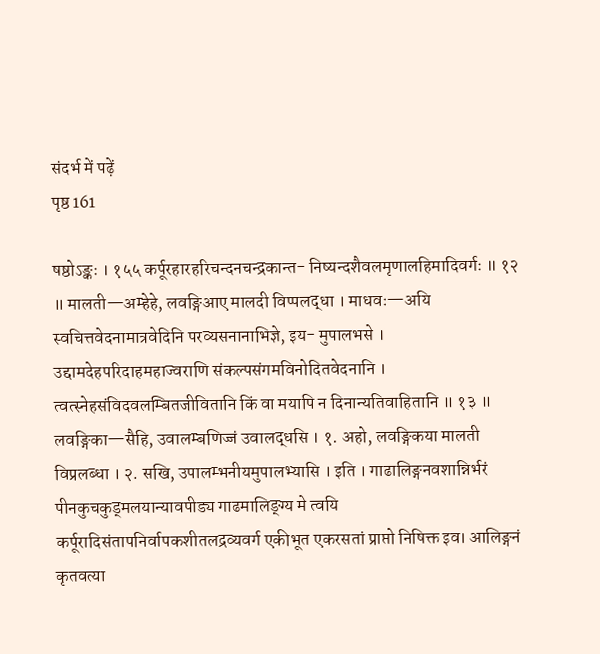संदर्भ में पढ़ें
पृष्ठ 161

षष्ठोऽङ्कः । १५५ कर्पूरहारहरिचन्दनचन्द्रकान्त- निष्यन्दशैवलमृणालहिमादिवर्गः ॥ १२ ॥ मालती—अम्हेहे, लवङ्गिआए मालदी विप्पलद्धा । माधवः—अयि स्वचित्तवेदनामात्रवेदिनि परव्यसनानाभिज्ञे, इय- मुपालभसे । उद्दामदेहपरिदाहमहाज्वराणि संकल्पसंगमविनोदितवेदनानि । त्वत्स्नेहसंविदवलम्बितजीवितानि किं वा मयापि न दिनान्यतिवाहितानि ॥ १३ ॥ लवङ्गिका—सैहि, उवालम्बणिज्जं उवालद्धसि । १. अहो, लवङ्गिकया मालती विप्रलब्धा । २. सखि, उपालम्भनीयमुपालभ्यासि । इति । गाढालिङ्गनवशान्निर्भरं पीनकुचकुड्मलयान्यावपीड्य गाढमालिङ्ग्य मे त्वयि कर्पूरादिसंतापनिर्वापकशीतलद्रव्यवर्ग एकीभूत एकरसतां प्राप्तो निषिक्त इव। आलिङ्गनं कृतवत्या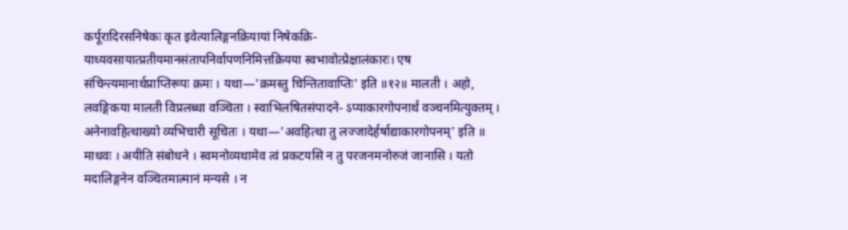कर्पूरादिरसनिषेकः कृत इवेत्यालिङ्गनक्रियायां निषेकक्रि- याध्यवसायात्प्रतीयमानसंतापनिर्वापणनिमित्तक्रियया स्वभावोत्प्रेक्षालंकारः। एष संचिन्त्यमानार्थप्राप्तिरूपः क्रमः । यथा—'क्रमस्तु चिन्तितावाप्तिः' इति ॥१२॥ मालती । अहो, लवङ्गिकया मालती विप्रलब्धा वञ्चिता । स्वाभिलषितसंपादने- ऽप्याकारगोपनार्थं वञ्चनमित्युक्तम् । अनेनावहित्थाख्यो व्यभिचारी सूचितः । यथा—'अवहित्था तु लज्जादेर्हर्षाद्याकारगोपनम्' इति ॥ माधवः । अयीति संबोधने । स्वमनोव्यथामेव त्वं प्रकटयसि न तु परजनमनोरुजं जानासि । यतो मदालिङ्गनेन वञ्चितमात्मानं मन्यसे । न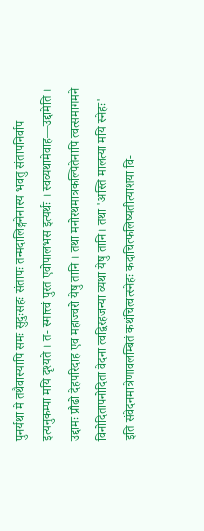पुनर्यथा मे तथैवास्यापि समः सुदुःसहः संतापः तन्मदालिङ्गनेनास्य भवतु संतापनिर्वाप इत्यनुकम्पा मयि दृश्यते । त- स्मात्त्वं पुरत एवोपालभस इत्यर्थः । स्वव्यथामेवाह—उद्दामेति । उद्दामः प्रौढो देहपरिदाह एव महाज्वरो येषु तानि । तथा मनोरथमात्रकल्पितेनापि त्वत्समागमने विनोदितापनोदिता वेदना त्वद्विरहजन्या व्यथा येषु तानि। तथा 'अस्ति मालत्या मयि स्नेहः' इति संवेदनमात्रेणावलम्बितं कथंचित्वत्स्नेहः कदाचित्फलिष्यतीत्याशया वि-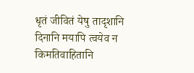धृतं जीवितं येषु तादृशानि दिनानि मयापि त्वयेव न किमतिवाहितानि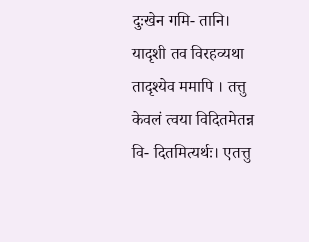दुःखेन गमि- तानि। यादृशी तव विरहव्यथा तादृश्येव ममापि । तत्तु केवलं त्वया विदितमेतन्न वि- दितमित्यर्थः। एतत्तु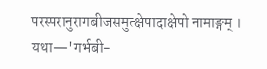परस्परानुरागबीजसमुत्क्षेपादाक्षेपो नामाङ्गम् । यथा—'गर्भबी-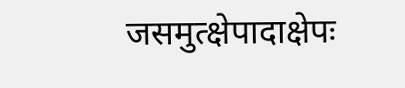जसमुत्क्षेपादाक्षेपः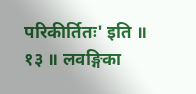परिकीर्तितः' इति ॥ १३ ॥ लवङ्गिका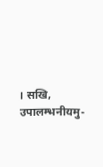। सखि, उपालम्भनीयमु-